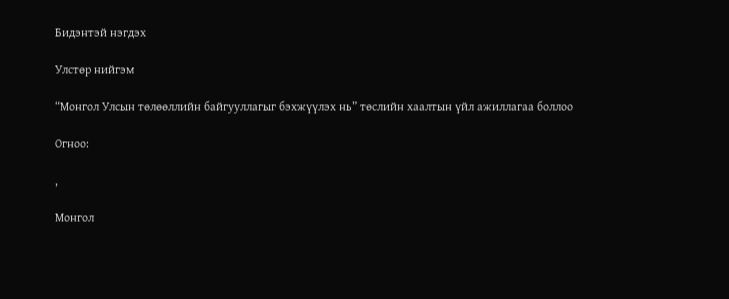Бидэнтэй нэгдэх

Улстөр нийгэм

“Монгол Улсын төлөөллийн байгууллагыг бэхжүүлэх нь” төслийн хаалтын үйл ажиллагаа боллоо

Огноо:

,

Монгол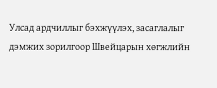Улсад ардчиллыг бэхжүүлэх, засаглалыг дэмжих зорилгоор Швейцарын хөгжлийн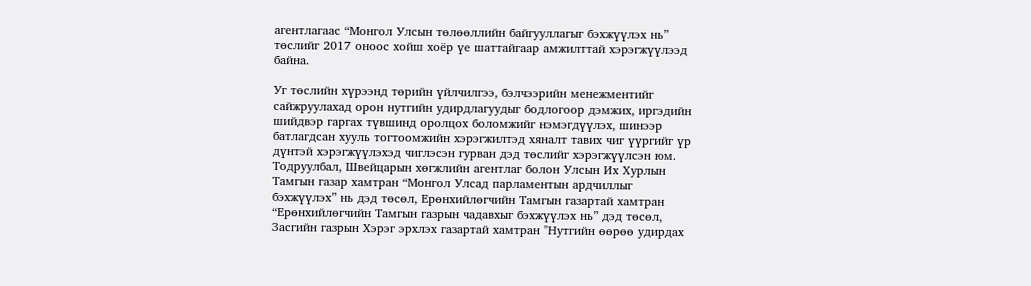агентлагаас “Монгол Улсын төлөөллийн байгууллагыг бэхжүүлэх нь” төслийг 2017 оноос хойш хоёр үе шаттайгаар амжилттай хэрэгжүүлээд байна.

Уг төслийн хүрээнд төрийн үйлчилгээ, бэлчээрийн менежментийг сайжруулахад орон нутгийн удирдлагуудыг бодлогоор дэмжих, иргэдийн шийдвэр гаргах түвшинд оролцох боломжийг нэмэгдүүлэх, шинээр батлагдсан хууль тогтоомжийн хэрэгжилтэд хяналт тавих чиг үүргийг үр дүнтэй хэрэгжүүлэхэд чиглэсэн гурван дэд төслийг хэрэгжүүлсэн юм. Тодруулбал, Швейцарын хөгжлийн агентлаг болон Улсын Их Хурлын Тамгын газар хамтран “Монгол Улсад парламентын ардчиллыг бэхжүүлэх” нь дэд төсөл, Ерөнхийлөгчийн Тамгын газартай хамтран “Ерөнхийлөгчийн Тамгын газрын чадавхыг бэхжүүлэх нь” дэд төсөл, Засгийн газрын Хэрэг эрхлэх газартай хамтран "Нутгийн өөрөө удирдах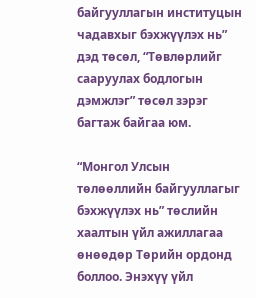байгууллагын институцын чадавхыг бэхжүүлэх нь” дэд төсөл, “Төвлөрлийг сааруулах бодлогын дэмжлэг” төсөл зэрэг багтаж байгаа юм.

“Монгол Улсын төлөөллийн байгууллагыг бэхжүүлэх нь” төслийн хаалтын үйл ажиллагаа өнөөдөр Төрийн ордонд боллоо. Энэхүү үйл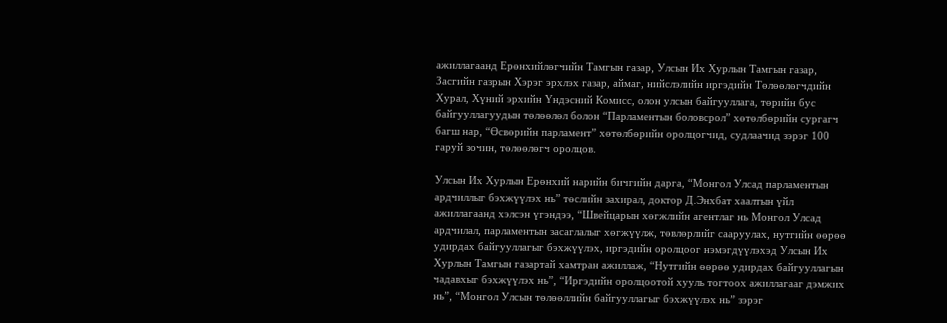ажиллагаанд Ерөнхийлөгчийн Тамгын газар, Улсын Их Хурлын Тамгын газар, Засгийн газрын Хэрэг эрхлэх газар, аймаг, нийслэлийн иргэдийн Төлөөлөгчдийн Хурал, Хүний эрхийн Үндэсний Комисс, олон улсын байгууллага, төрийн бус байгууллагуудын төлөөлөл болон “Парламентын боловсрол” хөтөлбөрийн сургагч багш нар, “Өсвөрийн парламент” хөтөлбөрийн оролцогчид, судлаачид зэрэг 100 гаруй зочин, төлөөлөгч оролцов.

Улсын Их Хурлын Ерөнхий нарийн бичгийн дарга, “Монгол Улсад парламентын ардчиллыг бэхжүүлэх нь” төслийн захирал, доктор Д.Энхбат хаалтын үйл ажиллагаанд хэлсэн үгэндээ, “Швейцарын хөгжлийн агентлаг нь Монгол Улсад ардчилал, парламентын засаглалыг хөгжүүлж, төвлөрлийг сааруулах, нутгийн өөрөө удирдах байгууллагыг бэхжүүлэх, иргэдийн оролцоог нэмэгдүүлэхэд Улсын Их Хурлын Тамгын газартай хамтран ажиллаж, “Нутгийн өөрөө удирдах байгууллагын чадавхыг бэхжүүлэх нь”, “Иргэдийн оролцоотой хууль тогтоох ажиллагааг дэмжих нь”, “Монгол Улсын төлөөллийн байгууллагыг бэхжүүлэх нь” зэрэг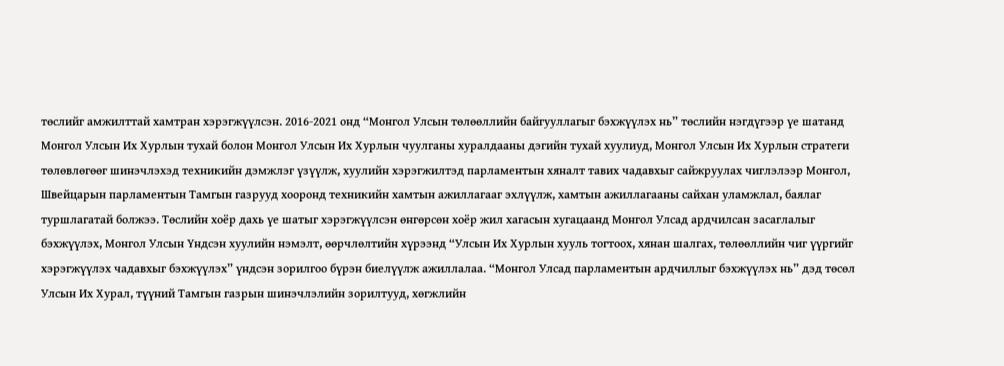төслийг амжилттай хамтран хэрэгжүүлсэн. 2016-2021 онд “Монгол Улсын төлөөллийн байгууллагыг бэхжүүлэх нь” төслийн нэгдүгээр үе шатанд Монгол Улсын Их Хурлын тухай болон Монгол Улсын Их Хурлын чуулганы хуралдааны дэгийн тухай хуулиуд, Монгол Улсын Их Хурлын стратеги төлөвлөгөөг шинэчлэхэд техникийн дэмжлэг үзүүлж, хуулийн хэрэгжилтэд парламентын хяналт тавих чадавхыг сайжруулах чиглэлээр Монгол, Швейцарын парламентын Тамгын газрууд хооронд техникийн хамтын ажиллагааг эхлүүлж, хамтын ажиллагааны сайхан уламжлал, баялаг туршлагатай болжээ. Төслийн хоёр дахь үе шатыг хэрэгжүүлсэн өнгөрсөн хоёр жил хагасын хугацаанд Монгол Улсад ардчилсан засаглалыг бэхжүүлэх, Монгол Улсын Үндсэн хуулийн нэмэлт, өөрчлөлтийн хүрээнд “Улсын Их Хурлын хууль тогтоох, хянан шалгах, төлөөллийн чиг үүргийг хэрэгжүүлэх чадавхыг бэхжүүлэх” үндсэн зорилгоо бүрэн биелүүлж ажиллалаа. “Монгол Улсад парламентын ардчиллыг бэхжүүлэх нь” дэд төсөл Улсын Их Хурал, түүний Тамгын газрын шинэчлэлийн зорилтууд, хөгжлийн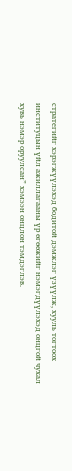стратегийг хэрэгжүүлэхэд бодитой дэмжлэг үзүүлж, хууль тогтоох институцын үйл ажиллагааны үр өгөөжийг нэмэгдүүлэхэд онцгой чухал хувь нэмэр оруулсан” хэмээн онцлон тэмдэглэв.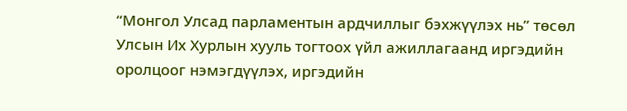“Монгол Улсад парламентын ардчиллыг бэхжүүлэх нь” төсөл Улсын Их Хурлын хууль тогтоох үйл ажиллагаанд иргэдийн оролцоог нэмэгдүүлэх, иргэдийн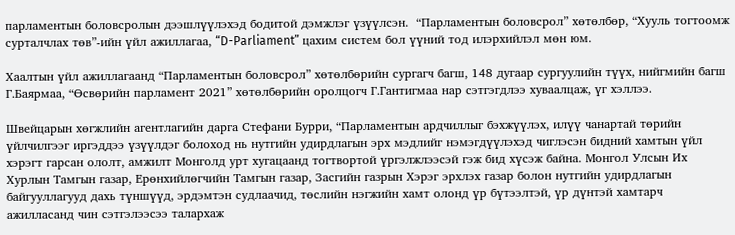парламентын боловсролын дээшлүүлэхэд бодитой дэмжлэг үзүүлсэн.  “Парламентын боловсрол” хөтөлбөр, “Хууль тогтоомж сурталчлах төв”-ийн үйл ажиллагаа, “D-Parliament” цахим систем бол үүний тод илэрхийлэл мөн юм.

Хаалтын үйл ажиллагаанд “Парламентын боловсрол” хөтөлбөрийн сургагч багш, 148 дугаар сургуулийн түүх, нийгмийн багш Г.Баярмаа, “Өсвөрийн парламент 2021” хөтөлбөрийн оролцогч Г.Гантигмаа нар сэтгэгдлээ хуваалцаж, үг хэллээ.

Швейцарын хөгжлийн агентлагийн дарга Стефани Бурри, “Парламентын ардчиллыг бэхжүүлэх, илүү чанартай төрийн үйлчилгээг иргэддээ үзүүлдэг болоход нь нутгийн удирдлагын эрх мэдлийг нэмэгдүүлэхэд чиглэсэн бидний хамтын үйл хэрэгт гарсан ололт, амжилт Монголд урт хугацаанд тогтвортой үргэлжлээсэй гэж бид хүсэж байна. Монгол Улсын Их Хурлын Тамгын газар, Ерөнхийлөгчийн Тамгын газар, Засгийн газрын Хэрэг эрхлэх газар болон нутгийн удирдлагын байгууллагууд дахь түншүүд, эрдэмтэн судлаачид, төслийн нэгжийн хамт олонд үр бүтээлтэй, үр дүнтэй хамтарч ажилласанд чин сэтгэлээсээ талархаж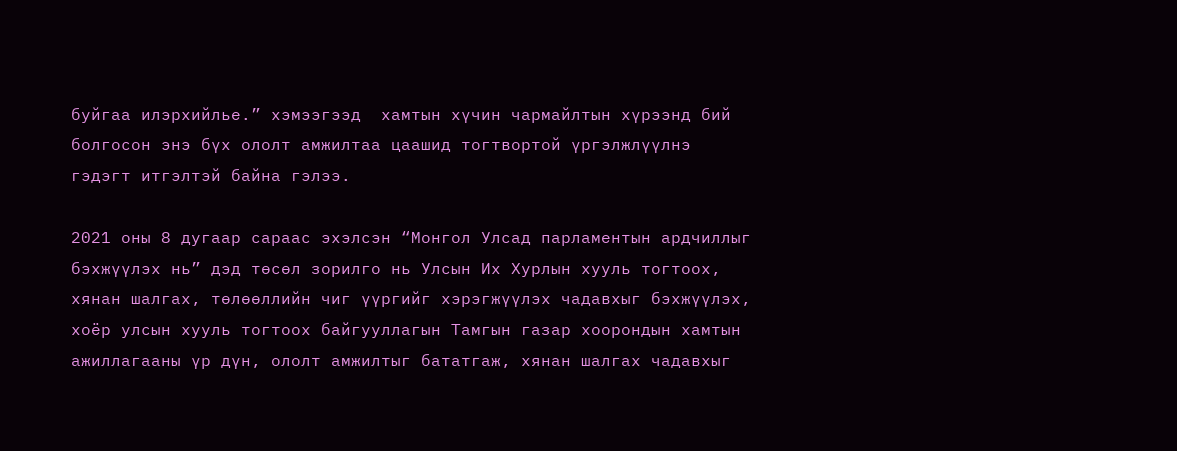буйгаа илэрхийлье.” хэмээгээд  хамтын хүчин чармайлтын хүрээнд бий болгосон энэ бүх ололт амжилтаа цаашид тогтвортой үргэлжлүүлнэ гэдэгт итгэлтэй байна гэлээ.

2021 оны 8 дугаар сараас эхэлсэн “Монгол Улсад парламентын ардчиллыг бэхжүүлэх нь” дэд төсөл зорилго нь Улсын Их Хурлын хууль тогтоох, хянан шалгах, төлөөллийн чиг үүргийг хэрэгжүүлэх чадавхыг бэхжүүлэх, хоёр улсын хууль тогтоох байгууллагын Тамгын газар хоорондын хамтын ажиллагааны үр дүн, ололт амжилтыг бататгаж, хянан шалгах чадавхыг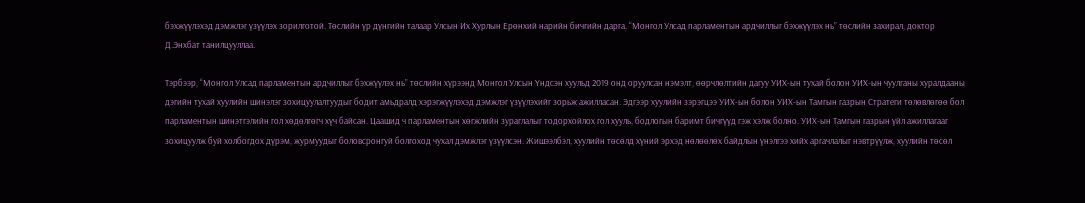бэхжүүлэхэд дэмжлэг үзүүлэх зорилготой. Төслийн үр дүнгийн талаар Улсын Их Хурлын Ерөнхий нарийн бичгийн дарга, “Монгол Улсад парламентын ардчиллыг бэхжүүлэх нь” төслийн захирал, доктор Д.Энхбат танилцууллаа.

Тэрбээр, “Монгол Улсад парламентын ардчиллыг бэхжүүлэх нь” төслийн хүрээнд Монгол Улсын Үндсэн хуульд 2019 онд оруулсан нэмэлт, өөрчлөлтийн дагуу УИХ-ын тухай болон УИХ-ын чуулганы хуралдааны дэгийн тухай хуулийн шинэлэг зохицуулалтуудыг бодит амьдралд хэрэгжүүлэхэд дэмжлэг үзүүлэхийг зорьж ажилласан. Эдгээр хуулийн зэрэгцээ УИХ-ын болон УИХ-ын Тамгын газрын Стратеги төлөвлөгөө бол парламентын шинэтгэлийн гол хөдөлгөгч хүч байсан. Цаашид ч парламентын хөгжлийн зураглалыг тодорхойлох гол хууль, бодлогын баримт бичгүүд гэж хэлж болно. УИХ-ын Тамгын газрын үйл ажиллагааг зохицуулж буй холбогдох дүрэм, журмуудыг боловсронгуй болгоход чухал дэмжлэг үзүүлсэн. Жишээлбэл, хуулийн төсөлд хүний эрхэд нөлөөлөх байдлын үнэлгээ хийх аргачлалыг нэвтрүүлж, хуулийн төсөл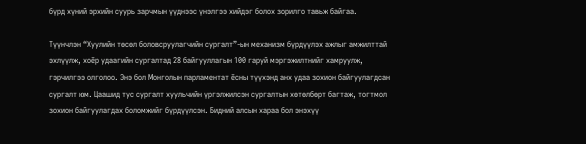бүрд хүний эрхийн суурь зарчмын үүднээс үнэлгээ хийдэг болох зорилго тавьж байгаа.

Түүнчлэн “Хуулийн төсөл боловсруулагчийн сургалт”-ын механизм бүрдүүлэх ажлыг амжилттай эхлүүлж, хоёр удаагийн сургалтад 28 байгууллагын 100 гаруй мэргэжилтнийг хамруулж, гэрчилгээ олголоо. Энэ бол Монголын парламентат ёсны түүхэнд анх удаа зохион байгуулагдсан сургалт юм. Цаашид тус сургалт хуульчийн үргэлжилсэн сургалтын хөтөлбөрт багтаж, тогтмол зохион байгуулагдах боломжийг бүрдүүлсэн. Бидний алсын хараа бол энэхүү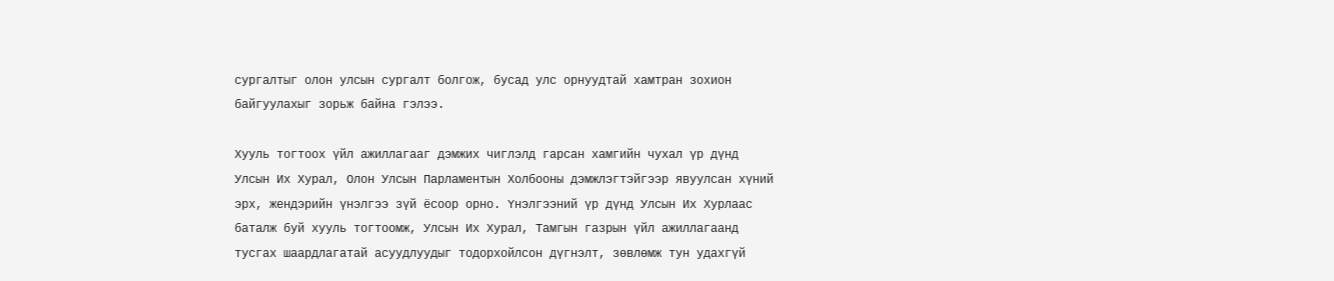сургалтыг олон улсын сургалт болгож, бусад улс орнуудтай хамтран зохион байгуулахыг зорьж байна гэлээ.

Хууль тогтоох үйл ажиллагааг дэмжих чиглэлд гарсан хамгийн чухал үр дүнд Улсын Их Хурал, Олон Улсын Парламентын Холбооны дэмжлэгтэйгээр явуулсан хүний эрх, жендэрийн үнэлгээ зүй ёсоор орно. Үнэлгээний үр дүнд Улсын Их Хурлаас баталж буй хууль тогтоомж, Улсын Их Хурал, Тамгын газрын үйл ажиллагаанд тусгах шаардлагатай асуудлуудыг тодорхойлсон дүгнэлт, зөвлөмж тун удахгүй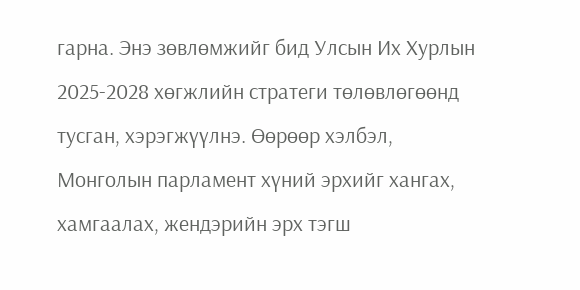гарна. Энэ зөвлөмжийг бид Улсын Их Хурлын 2025-2028 хөгжлийн стратеги төлөвлөгөөнд тусган, хэрэгжүүлнэ. Өөрөөр хэлбэл, Монголын парламент хүний эрхийг хангах, хамгаалах, жендэрийн эрх тэгш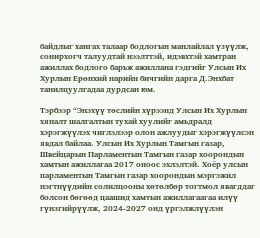байдлыг хангах талаар бодлогын манлайлал үзүүлж, сонирхогч талуудтай нээлттэй, идэвхтэй хамтран ажиллах бодлого барьж ажиллана гэдгийг Улсын Их Хурлын Ерөнхий нарийн бичгийн дарга Д.Энхбат танилцуулгадаа дурдсан юм.

Тэрбээр “Энэхүү төслийн хүрээнд Улсын Их Хурлын хяналт шалгалтын тухай хуулийг амьдралд хэрэгжүүлэх чиглэлээр олон ажлуудыг хэрэгжүүлсэн явдал байлаа. Улсын Их Хурлын Тамгын газар, Швейцарын Парламентын Тамгын газар хоорондын хамтын ажиллагаа 2017 оноос эхлэлтэй. Хоёр улсын парламентын Тамгын газар хоорондын мэргэжил нэгтнүүдийн солилцооны хөтөлбөр тогтмол явагддаг болсон бөгөөд цаашид хамтын ажиллагаагаа илүү гүнзгийрүүлж, 2024-2027 онд үргэлжлүүлэн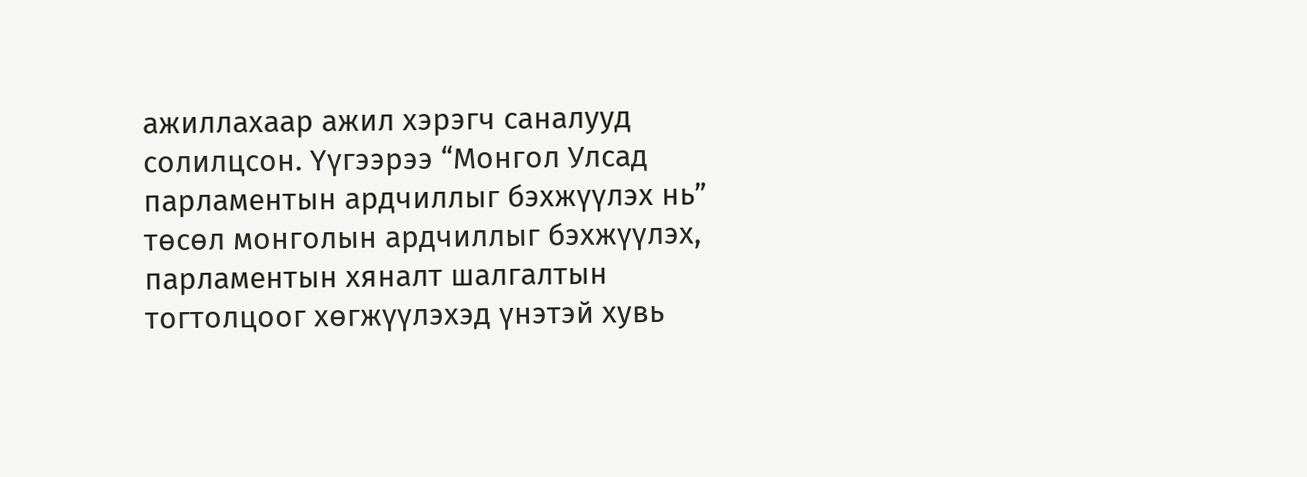ажиллахаар ажил хэрэгч саналууд солилцсон. Үүгээрээ “Монгол Улсад парламентын ардчиллыг бэхжүүлэх нь” төсөл монголын ардчиллыг бэхжүүлэх, парламентын хяналт шалгалтын тогтолцоог хөгжүүлэхэд үнэтэй хувь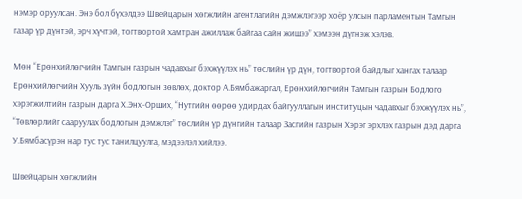нэмэр оруулсан. Энэ бол бүхэлдээ Швейцарын хөгжлийн агентлагийн дэмжлэгээр хоёр улсын парламентын Тамгын газар үр дүнтэй, эрч хүчтэй, тогтвортой хамтран ажиллаж байгаа сайн жишээ” хэмээн дүгнэж хэлэв.

Мөн “Ерөнхийлөгчийн Тамгын газрын чадавхыг бэхжүүлэх нь” төслийн үр дүн, тогтвортой байдлыг хангах талаар Ерөнхийлөгчийн Хууль зүйн бодлогын зөвлөх, доктор А.Бямбажаргал, Ерөнхийлөгчийн Тамгын газрын Бодлого хэрэгжилтийн газрын дарга Х.Энх-Орших, “Нутгийн өөрөө удирдах байгууллагын институцын чадавхыг бэхжүүлэх нь”, “Төвлөрлийг сааруулах бодлогын дэмжлэг” төслийн үр дүнгийн талаар Засгийн газрын Хэрэг эрхлэх газрын дэд дарга У.Бямбасүрэн нар тус тус танилцуулга, мэдээлэл хийлээ.

Швейцарын хөгжлийн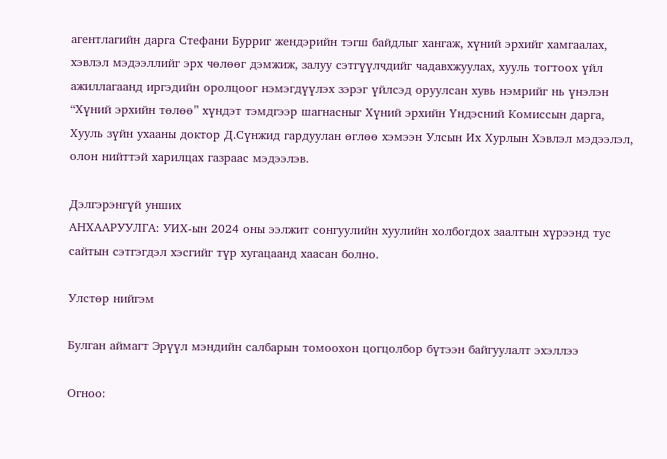агентлагийн дарга Стефани Бурриг жендэрийн тэгш байдлыг хангаж, хүний эрхийг хамгаалах, хэвлэл мэдээллийг эрх чөлөөг дэмжиж, залуу сэтгүүлчдийг чадавхжуулах, хууль тогтоох үйл ажиллагаанд иргэдийн оролцоог нэмэгдүүлэх зэрэг үйлсэд оруулсан хувь нэмрийг нь үнэлэн “Хүний эрхийн төлөө” хүндэт тэмдгээр шагнасныг Хүний эрхийн Үндэсний Комиссын дарга, Хууль зүйн ухааны доктор Д.Сүнжид гардуулан өглөө хэмээн Улсын Их Хурлын Хэвлэл мэдээлэл, олон нийттэй харилцах газраас мэдээлэв.

Дэлгэрэнгүй унших
АНХААРУУЛГА: УИХ-ын 2024 оны ээлжит сонгуулийн хуулийн холбогдох заалтын хүрээнд тус сайтын сэтгэгдэл хэсгийг түр хугацаанд хаасан болно.

Улстөр нийгэм

Булган аймагт Эрүүл мэндийн салбарын томоохон цогцолбор бүтээн байгуулалт эхэллээ

Огноо: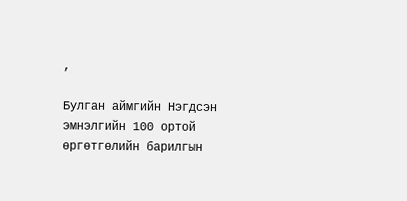,

Булган аймгийн Нэгдсэн эмнэлгийн 100 ортой өргөтгөлийн барилгын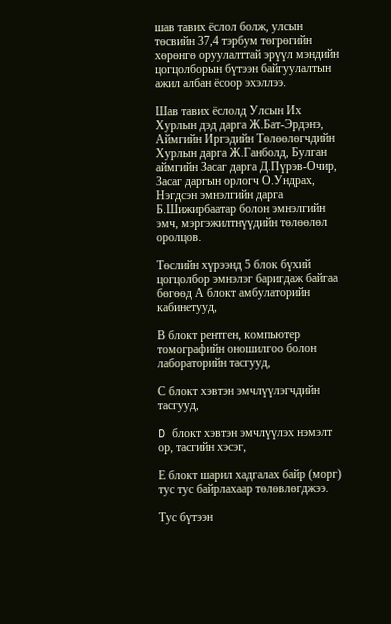шав тавих ёслол болж, улсын төсвийн 37,4 тэрбум төгрөгийн хөрөнгө оруулалттай эрүүл мэндийн цогцолборын бүтээн байгуулалтын ажил албан ёсоор эхэллээ.

Шав тавих ёслолд Улсын Их Хурлын дэд дарга Ж.Бат-Эрдэнэ, Аймгийн Иргэдийн Төлөөлөгчдийн Хурлын дарга Ж.Ганболд, Булган аймгийн Засаг дарга Д.Пүрэв-Очир, Засаг даргын орлогч О.Ундрах, Нэгдсэн эмнэлгийн дарга Б.Шижирбаатар болон эмнэлгийн эмч, мэргэжилтнүүдийн төлөөлөл оролцов.

Төслийн хүрээнд 5 блок бүхий цогцолбор эмнэлэг баригдаж байгаа бөгөөд А блокт амбулаторийн кабинетууд,

В блокт рентген, компьютер томографийн оношилгоо болон лабораторийн тасгууд,

С блокт хэвтэн эмчлүүлэгчдийн тасгууд,

D блокт хэвтэн эмчлүүлэх нэмэлт ор, тасгийн хэсэг,

Е блокт шарил хадгалах байр (морг) тус тус байрлахаар төлөвлөгджээ.

Тус бүтээн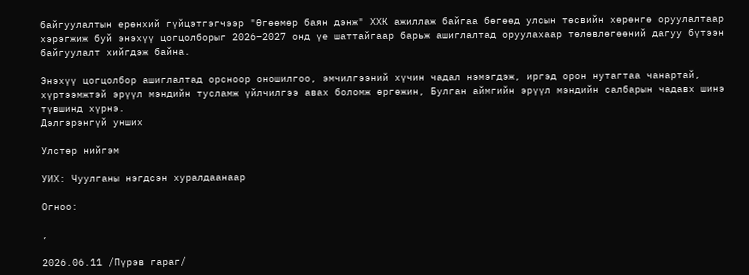байгуулалтын ерөнхий гүйцэтгэгчээр "Өгөөмөр баян дэнж" ХХК ажиллаж байгаа бөгөөд улсын төсвийн хөрөнгө оруулалтаар хэрэгжиж буй энэхүү цогцолборыг 2026–2027 онд үе шаттайгаар барьж ашиглалтад оруулахаар төлөвлөгөөний дагуу бүтээн байгуулалт хийгдэж байна.

Энэхүү цогцолбор ашиглалтад орсноор оношилгоо, эмчилгээний хүчин чадал нэмэгдэж, иргэд орон нутагтаа чанартай, хүртээмжтэй эрүүл мэндийн тусламж үйлчилгээ авах боломж өргөжин, Булган аймгийн эрүүл мэндийн салбарын чадавх шинэ түвшинд хүрнэ.
Дэлгэрэнгүй унших

Улстөр нийгэм

УИХ: Чуулганы нэгдсэн хуралдаанаар

Огноо:

,

2026.06.11 /Пүрэв гараг/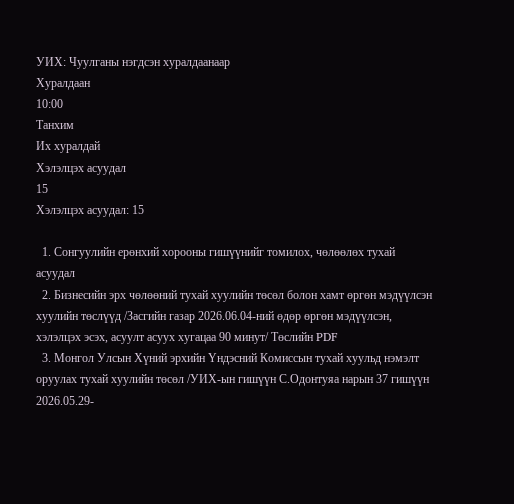УИХ: Чуулганы нэгдсэн хуралдаанаар
Хуралдаан
10:00
Танхим
Их хуралдай
Хэлэлцэх асуудал
15
Хэлэлцэх асуудал: 15

  1. Сонгуулийн ерөнхий хорооны гишүүнийг томилох, чөлөөлөх тухай асуудал
  2. Бизнесийн эрх чөлөөний тухай хуулийн төсөл болон хамт өргөн мэдүүлсэн хуулийн төслүүд /Засгийн газар 2026.06.04-ний өдөр өргөн мэдүүлсэн, хэлэлцэх эсэх, асуулт асуух хугацаа 90 минут/ Төслийн PDF
  3. Монгол Улсын Хүний эрхийн Үндэсний Комиссын тухай хуульд нэмэлт оруулах тухай хуулийн төсөл /УИХ-ын гишүүн С.Одонтуяа нарын 37 гишүүн 2026.05.29-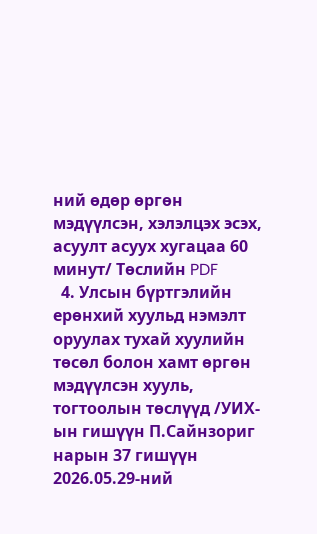ний өдөр өргөн мэдүүлсэн, хэлэлцэх эсэх, асуулт асуух хугацаа 60 минут/ Төслийн PDF
  4. Улсын бүртгэлийн ерөнхий хуульд нэмэлт оруулах тухай хуулийн төсөл болон хамт өргөн мэдүүлсэн хууль, тогтоолын төслүүд /УИХ-ын гишүүн П.Сайнзориг нарын 37 гишүүн 2026.05.29-ний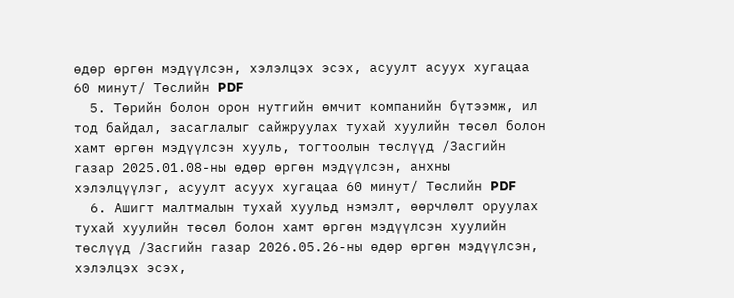өдөр өргөн мэдүүлсэн, хэлэлцэх эсэх, асуулт асуух хугацаа 60 минут/ Төслийн PDF
  5. Төрийн болон орон нутгийн өмчит компанийн бүтээмж, ил тод байдал, засаглалыг сайжруулах тухай хуулийн төсөл болон хамт өргөн мэдүүлсэн хууль, тогтоолын төслүүд /Засгийн газар 2025.01.08-ны өдөр өргөн мэдүүлсэн, анхны хэлэлцүүлэг, асуулт асуух хугацаа 60 минут/ Төслийн PDF
  6. Ашигт малтмалын тухай хуульд нэмэлт, өөрчлөлт оруулах тухай хуулийн төсөл болон хамт өргөн мэдүүлсэн хуулийн төслүүд /Засгийн газар 2026.05.26-ны өдөр өргөн мэдүүлсэн, хэлэлцэх эсэх,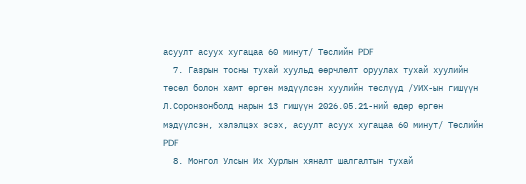асуулт асуух хугацаа 60 минут/ Төслийн PDF
  7. Газрын тосны тухай хуульд өөрчлөлт оруулах тухай хуулийн төсөл болон хамт өргөн мэдүүлсэн хуулийн төслүүд /УИХ-ын гишүүн Л.Соронзонболд нарын 13 гишүүн 2026.05.21-ний өдөр өргөн мэдүүлсэн, хэлэлцэх эсэх, асуулт асуух хугацаа 60 минут/ Төслийн PDF
  8. Монгол Улсын Их Хурлын хяналт шалгалтын тухай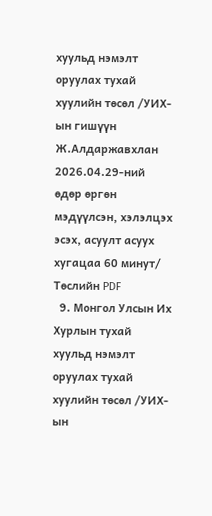хуульд нэмэлт оруулах тухай хуулийн төсөл /УИХ-ын гишүүн Ж.Алдаржавхлан 2026.04.29-ний өдөр өргөн мэдүүлсэн, хэлэлцэх эсэх, асуулт асуух хугацаа 60 минут/ Төслийн PDF
  9. Монгол Улсын Их Хурлын тухай хуульд нэмэлт оруулах тухай хуулийн төсөл /УИХ-ын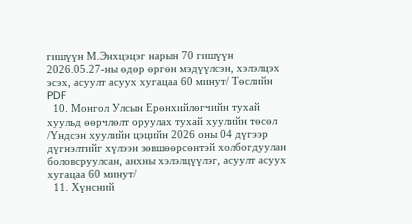гишүүн М.Энхцэцэг нарын 70 гишүүн 2026.05.27-ны өдөр өргөн мэдүүлсэн, хэлэлцэх эсэх, асуулт асуух хугацаа 60 минут/ Төслийн PDF
  10. Монгол Улсын Ерөнхийлөгчийн тухай хуульд өөрчлөлт оруулах тухай хуулийн төсөл /Үндсэн хуулийн цэцийн 2026 оны 04 дүгээр дүгнэлтийг хүлээн зөвшөөрсөнтэй холбогдуулан боловсруулсан, анхны хэлэлцүүлэг, асуулт асуух хугацаа 60 минут/
  11. Хүнсний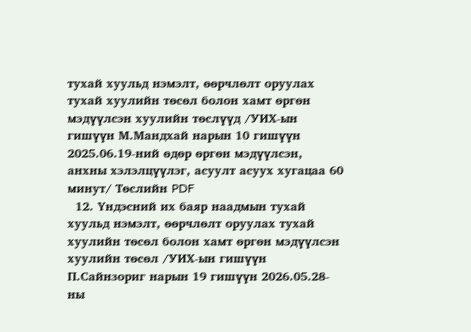тухай хуульд нэмэлт, өөрчлөлт оруулах тухай хуулийн төсөл болон хамт өргөн мэдүүлсэн хуулийн төслүүд /УИХ-ын гишүүн М.Мандхай нарын 10 гишүүн 2025.06.19-ний өдөр өргөн мэдүүлсэн, анхны хэлэлцүүлэг, асуулт асуух хугацаа 60 минут/ Төслийн PDF
  12. Үндэсний их баяр наадмын тухай хуульд нэмэлт, өөрчлөлт оруулах тухай хуулийн төсөл болон хамт өргөн мэдүүлсэн хуулийн төсөл /УИХ-ын гишүүн П.Сайнзориг нарын 19 гишүүн 2026.05.28-ны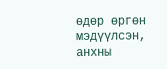өдөр өргөн мэдүүлсэн, анхны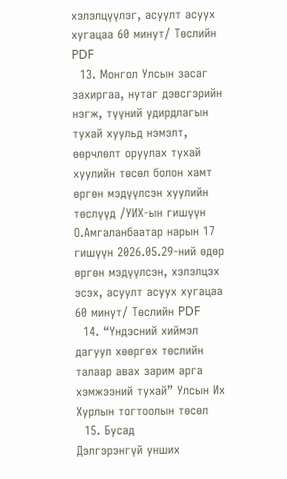хэлэлцүүлэг, асуулт асуух хугацаа 60 минут/ Төслийн PDF
  13. Монгол Улсын засаг захиргаа, нутаг дэвсгэрийн нэгж, түүний удирдлагын тухай хуульд нэмэлт, өөрчлөлт оруулах тухай хуулийн төсөл болон хамт өргөн мэдүүлсэн хуулийн төслүүд /УИХ-ын гишүүн О.Амгаланбаатар нарын 17 гишүүн 2026.05.29-ний өдөр өргөн мэдүүлсэн, хэлэлцэх эсэх, асуулт асуух хугацаа 60 минут/ Төслийн PDF
  14. “Үндэсний хиймэл дагуул хөөргөх төслийн талаар авах зарим арга хэмжээний тухай” Улсын Их Хурлын тогтоолын төсөл
  15. Бусад
Дэлгэрэнгүй унших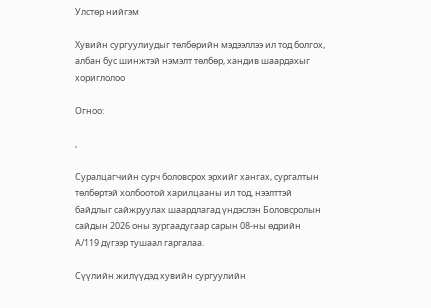Улстөр нийгэм

Хувийн сургуулиудыг төлбөрийн мэдээллээ ил тод болгох, албан бус шинжтэй нэмэлт төлбөр, хандив шаардахыг хориглолоо

Огноо:

,

Суралцагчийн сурч боловсрох эрхийг хангах, сургалтын төлбөртэй холбоотой харилцааны ил тод, нээлттэй байдлыг сайжруулах шаардлагад үндэслэн Боловсролын сайдын 2026 оны зургаадугаар сарын 08-ны өдрийн А/119 дүгээр тушаал гаргалаа.

Сүүлийн жилүүдэд хувийн сургуулийн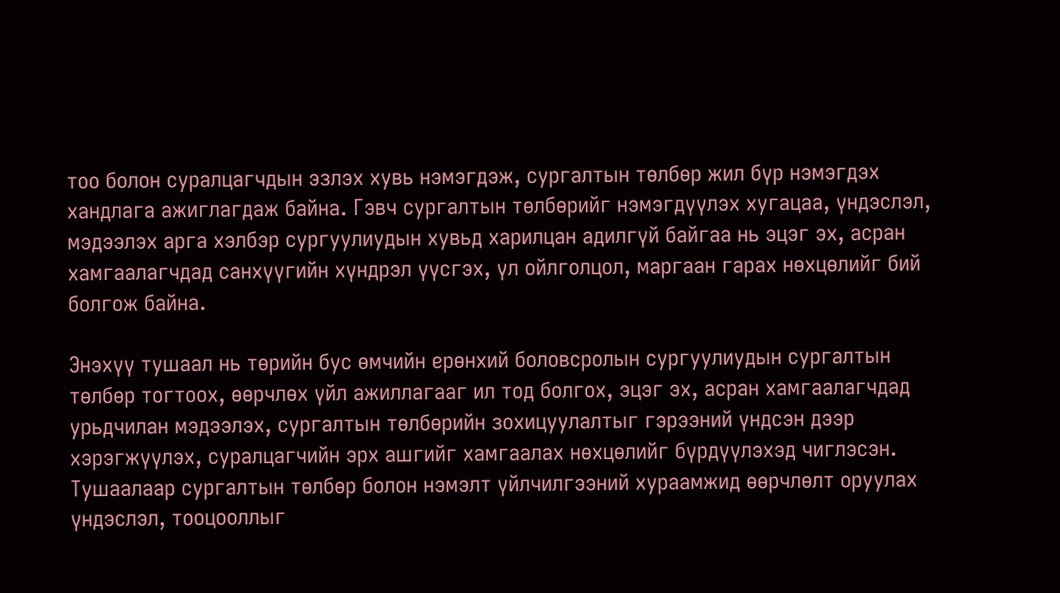тоо болон суралцагчдын эзлэх хувь нэмэгдэж, сургалтын төлбөр жил бүр нэмэгдэх хандлага ажиглагдаж байна. Гэвч сургалтын төлбөрийг нэмэгдүүлэх хугацаа, үндэслэл, мэдээлэх арга хэлбэр сургуулиудын хувьд харилцан адилгүй байгаа нь эцэг эх, асран хамгаалагчдад санхүүгийн хүндрэл үүсгэх, үл ойлголцол, маргаан гарах нөхцөлийг бий болгож байна.

Энэхүү тушаал нь төрийн бус өмчийн ерөнхий боловсролын сургуулиудын сургалтын төлбөр тогтоох, өөрчлөх үйл ажиллагааг ил тод болгох, эцэг эх, асран хамгаалагчдад урьдчилан мэдээлэх, сургалтын төлбөрийн зохицуулалтыг гэрээний үндсэн дээр хэрэгжүүлэх, суралцагчийн эрх ашгийг хамгаалах нөхцөлийг бүрдүүлэхэд чиглэсэн.
Тушаалаар сургалтын төлбөр болон нэмэлт үйлчилгээний хураамжид өөрчлөлт оруулах үндэслэл, тооцооллыг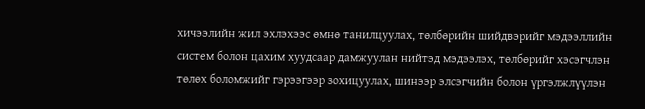хичээлийн жил эхлэхээс өмнө танилцуулах, төлбөрийн шийдвэрийг мэдээллийн систем болон цахим хуудсаар дамжуулан нийтэд мэдээлэх, төлбөрийг хэсэгчлэн төлөх боломжийг гэрээгээр зохицуулах, шинээр элсэгчийн болон үргэлжлүүлэн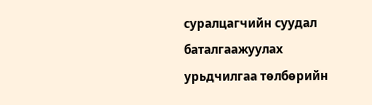суралцагчийн суудал баталгаажуулах урьдчилгаа төлбөрийн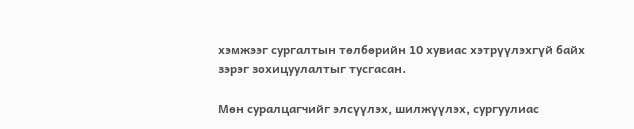хэмжээг сургалтын төлбөрийн 10 хувиас хэтрүүлэхгүй байх зэрэг зохицуулалтыг тусгасан.

Мөн суралцагчийг элсүүлэх, шилжүүлэх, сургуулиас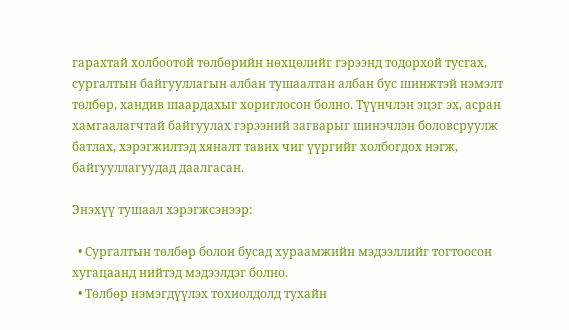гарахтай холбоотой төлбөрийн нөхцөлийг гэрээнд тодорхой тусгах, сургалтын байгууллагын албан тушаалтан албан бус шинжтэй нэмэлт төлбөр, хандив шаардахыг хориглосон болно. Түүнчлэн эцэг эх, асран хамгаалагчтай байгуулах гэрээний загварыг шинэчлэн боловсруулж батлах, хэрэгжилтэд хяналт тавих чиг үүргийг холбогдох нэгж, байгууллагуудад даалгасан.

Энэхүү тушаал хэрэгжсэнээр:

  • Сургалтын төлбөр болон бусад хураамжийн мэдээллийг тогтоосон хугацаанд нийтэд мэдээлдэг болно.
  • Төлбөр нэмэгдүүлэх тохиолдолд тухайн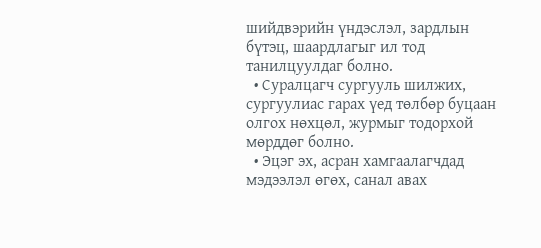шийдвэрийн үндэслэл, зардлын бүтэц, шаардлагыг ил тод танилцуулдаг болно.
  • Суралцагч сургууль шилжих, сургуулиас гарах үед төлбөр буцаан олгох нөхцөл, журмыг тодорхой мөрддөг болно.
  • Эцэг эх, асран хамгаалагчдад мэдээлэл өгөх, санал авах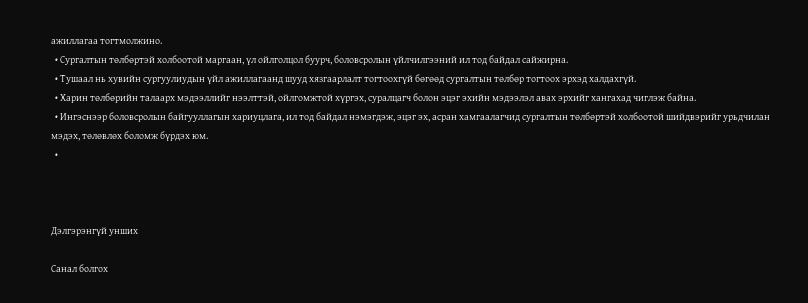ажиллагаа тогтмолжино.
  • Сургалтын төлбөртэй холбоотой маргаан, үл ойлголцол буурч, боловсролын үйлчилгээний ил тод байдал сайжирна.
  • Тушаал нь хувийн сургуулиудын үйл ажиллагаанд шууд хязгаарлалт тогтоохгүй бөгөөд сургалтын төлбөр тогтоох эрхэд халдахгүй.
  • Харин төлбөрийн талаарх мэдээллийг нээлттэй, ойлгомжтой хүргэх, суралцагч болон эцэг эхийн мэдээлэл авах эрхийг хангахад чиглэж байна.
  • Ингэснээр боловсролын байгууллагын хариуцлага, ил тод байдал нэмэгдэж, эцэг эх, асран хамгаалагчид сургалтын төлбөртэй холбоотой шийдвэрийг урьдчилан мэдэх, төлөвлөх боломж бүрдэх юм.
  •



Дэлгэрэнгүй унших

Санал болгох